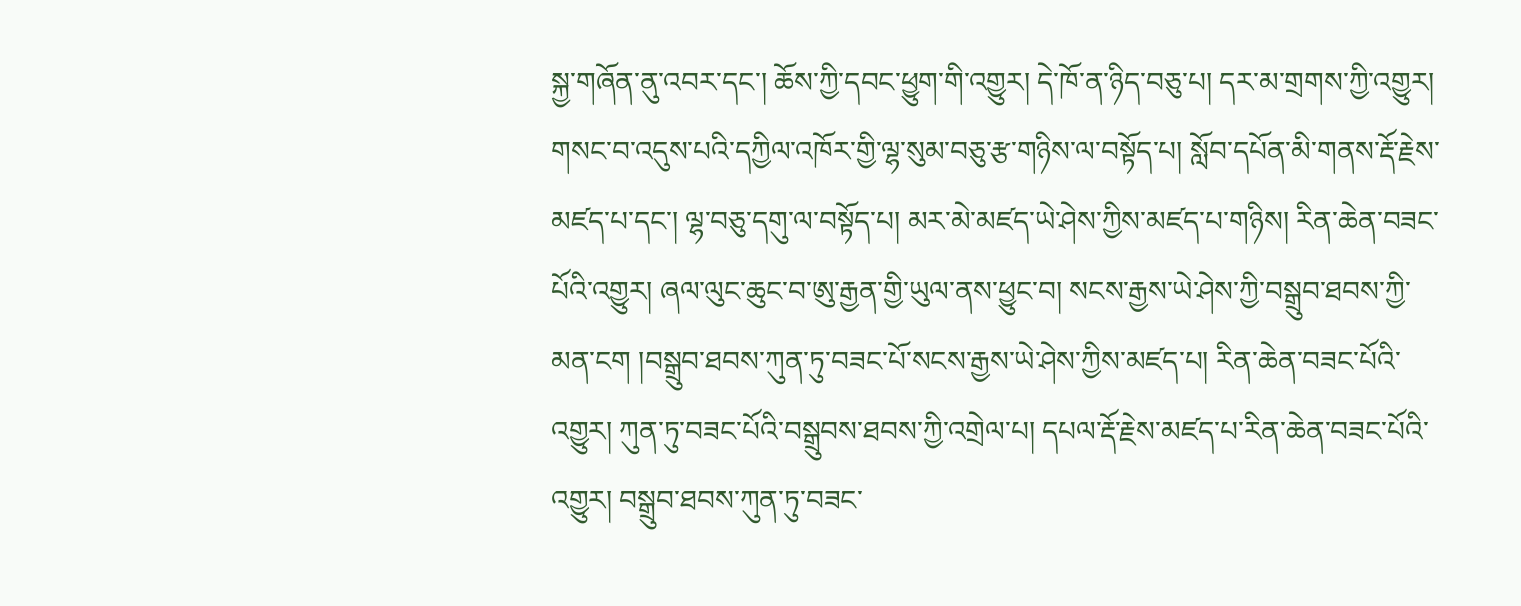སྐྱ་གཞོན་ནུ་འབར་དང་། ཆོས་ཀྱི་དབང་ཕྱུག་གི་འགྱུར། དེ་ཁོ་ན་ཉིད་བཅུ་པ། དར་མ་གྲགས་ཀྱི་འགྱུར། གསང་བ་འདུས་པའི་དཀྱིལ་འཁོར་གྱི་ལྷ་སུམ་བཅུ་རྩ་གཉིས་ལ་བསྟོད་པ། སློབ་དཔོན་མི་གནས་རྡོ་རྗེས་མཛད་པ་དང་། ལྷ་བཅུ་དགུ་ལ་བསྟོད་པ། མར་མེ་མཛད་ཡེ་ཤེས་ཀྱིས་མཛད་པ་གཉིས། རིན་ཆེན་བཟང་པོའི་འགྱུར། ཞལ་ལུང་ཆུང་བ་ཨུ་རྒྱན་གྱི་ཡུལ་ནས་ཕྱུང་བ། སངས་རྒྱས་ཡེ་ཤེས་ཀྱི་བསྒྲུབ་ཐབས་ཀྱི་མན་ངག །བསྒྲུབ་ཐབས་ཀུན་ཏུ་བཟང་པོ་སངས་རྒྱས་ཡེ་ཤེས་ཀྱིས་མཛད་པ། རིན་ཆེན་བཟང་པོའི་འགྱུར། ཀུན་ཏུ་བཟང་པོའི་བསྒྲུབས་ཐབས་ཀྱི་འགྲེལ་པ། དཔལ་རྡོ་རྗེས་མཛད་པ་རིན་ཆེན་བཟང་པོའི་འགྱུར། བསྒྲུབ་ཐབས་ཀུན་ཏུ་བཟང་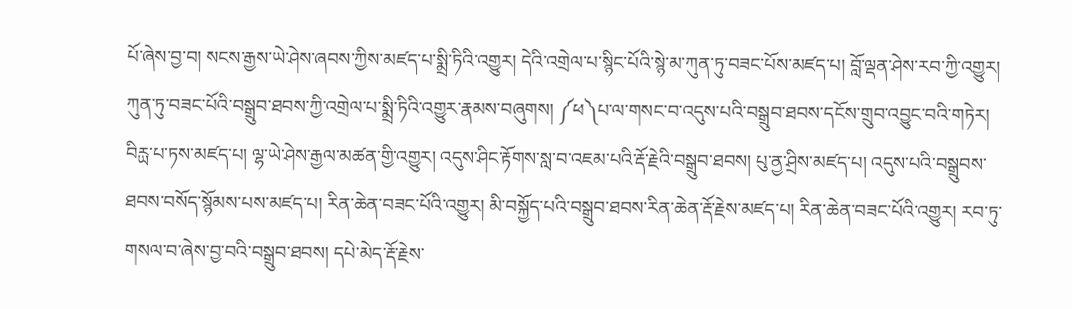པོ་ཞེས་བྱ་བ། སངས་རྒྱས་ཡེ་ཤེས་ཞབས་ཀྱིས་མཛད་པ་སྨྲི་ཏིའི་འགྱུར། དེའི་འགྲེལ་པ་སྙིང་པོའི་སྙེ་མ་ཀུན་ཏུ་བཟང་པོས་མཛད་པ། བློ་ལྡན་ཤེས་རབ་ཀྱི་འགྱུར། ཀུན་ཏུ་བཟང་པོའི་བསྒྲུབ་ཐབས་ཀྱི་འགྲེལ་པ་སྨྲི་ཏིའི་འགྱུར་རྣམས་བཞུགས། ༼ཕ༽པ་ལ་གསང་བ་འདུས་པའི་བསྒྲུབ་ཐབས་དངོས་གྲུབ་འབྱུང་བའི་གཏེར། བིརྻ་པ་ཏས་མཛད་པ། ལྷ་ཡེ་ཤེས་རྒྱལ་མཚན་གྱི་འགྱུར། འདུས་ཤིང་རྟོགས་སླ་བ་འཇམ་པའི་རྡོ་རྗེའི་བསྒྲུབ་ཐབས། པུ་ནྱ་ཤྲིས་མཛད་པ། འདུས་པའི་བསྒྲུབས་ཐབས་བསོད་སྙོམས་པས་མཛད་པ། རིན་ཆེན་བཟང་པོའི་འགྱུར། མི་བསྐྱོད་པའི་བསྒྲུབ་ཐབས་རིན་ཆེན་རྡོ་རྗེས་མཛད་པ། རིན་ཆེན་བཟང་པོའི་འགྱུར། རབ་ཏུ་གསལ་བ་ཞེས་བྱ་བའི་བསྒྲུབ་ཐབས། དཔེ་མེད་རྡོ་རྗེས་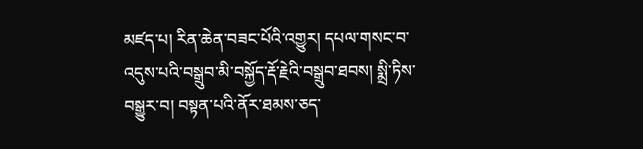མཛད་པ། རིན་ཆེན་བཟང་པོའི་འགྱུར། དཔལ་གསང་བ་འདུས་པའི་བསྒྲུབ་མི་བསྐྱོད་རྡོ་རྗེའི་བསྒྲུབ་ཐབས། སྨྲི་ཏིས་བསྒྱུར་བ། བསྟན་པའི་ནོར་ཐམས་ཅད་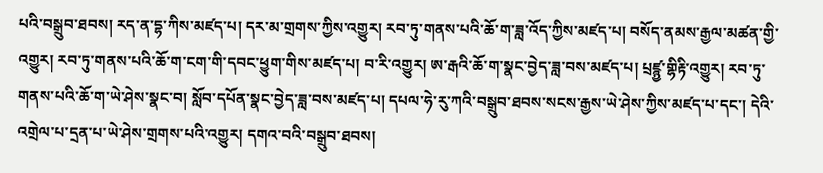པའི་བསྒྲུབ་ཐབས། རད་ན་དྷ་ཀིས་མཛད་པ། དར་མ་གྲགས་ཀྱིས་འགྱུར། རབ་ཏུ་གནས་པའི་ཆོ་ག་ཟླ་འོད་ཀྱིས་མཛད་པ། བསོད་ནམས་རྒྱལ་མཚན་གྱི་འགྱུར། རབ་ཏུ་གནས་པའི་ཆོ་ག་ངག་གི་དབང་ཕྱུག་གིས་མཛད་པ། བ་རི་འགྱུར། ཨ་རྒའི་ཆོ་ག་སྣང་བྱེད་ཟླ་བས་མཛད་པ། པྲཛྙྱ་གྷིརྟི་འགྱུར། རབ་ཏུ་གནས་པའི་ཆོ་ག་ཡེ་ཤེས་སྣང་བ། སློབ་དཔོན་སྣང་བྱེད་ཟླ་བས་མཛད་པ། དཔལ་ཧེ་རུ་ཀའི་བསྒྲུབ་ཐབས་སངས་རྒྱས་ཡེ་ཤེས་ཀྱིས་མཛད་པ་དང་། དེའི་འགྲེལ་པ་དྲན་པ་ཡེ་ཤེས་གྲགས་པའི་འགྱུར། དགའ་བའི་བསྒྲུབ་ཐབས།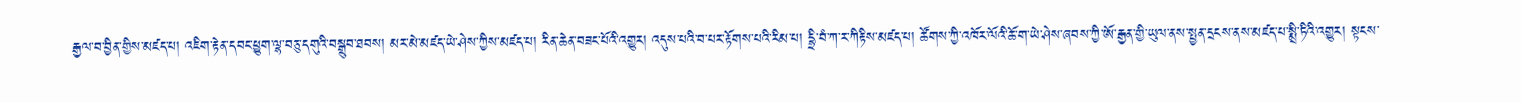རྒྱལ་བ་བྱིན་གྱིས་མཛད་པ། འཇིག་རྟེན་དབང་ཕྱུག་ལྷ་བཅུ་དགུའི་བསྒྲུབ་ཐབས། མར་མེ་མཛད་ཡེ་ཤེས་ཀྱིས་མཛད་པ། རིན་ཆེན་བཟང་པོའི་འགྱུར། འདུས་པའི་བ་པར་རྟོགས་པའི་རིམ་པ། དྷྲི་བཾ་ཀ་ར་ཀིརྟིས་མཛད་པ། ཚོགས་ཀྱི་འཁོར་ལོའི་ཆོ་ག་ཡེ་ཤེས་ཞབས་ཀྱི་ཨོ་རྒྱན་གྱི་ཡུལ་ནས་སྤྱན་དྲངས་ནས་མཛད་པ་སྨྲི་ཏིའི་འགྱུར། སྟངས་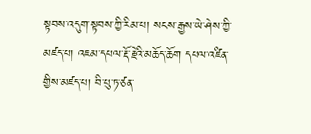སྟབས་འདུག་སྟབས་ཀྱི་རིམ་པ། སངས་རྒྱས་ཡེ་ཤེས་ཀྱི་མཛད་པ། འཇམ་དཔལ་རྡོ་རྗེའི་མཆོད་ཆོག དཔལ་འཛིན་གྱིས་མཛད་པ། བི་པུ་ཏ་ཙན་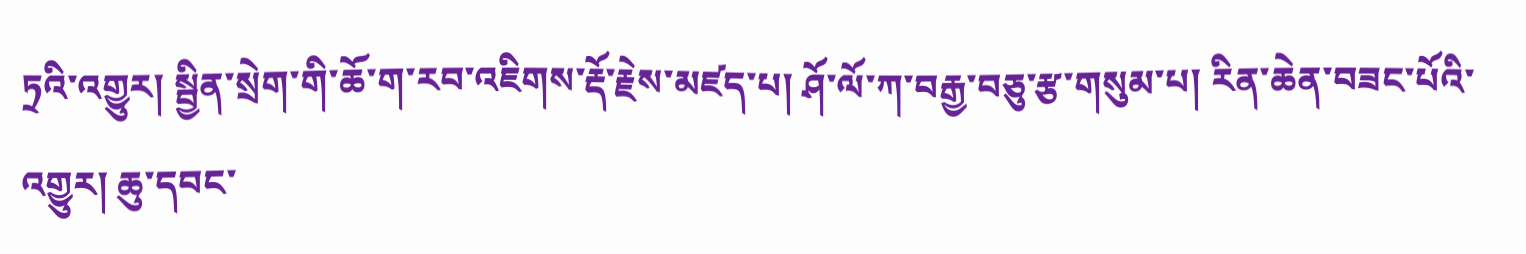ཏྲའི་འགྱུར། སྦྱིན་སྲེག་གི་ཆོ་ག་རབ་འཇིགས་རྡོ་རྗེས་མཛད་པ། ཤོ་ལོ་ཀ་བརྒྱ་བཅུ་རྩ་གསུམ་པ། རིན་ཆེན་བཟང་པོའི་འགྱུར། ཆུ་དབང་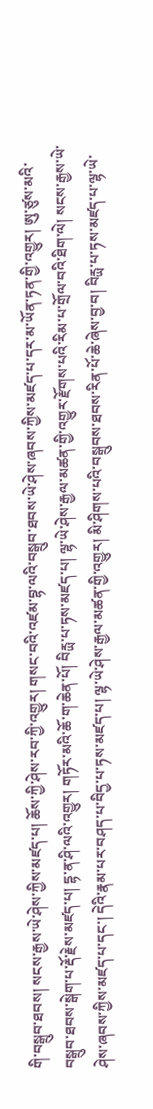གི་བསྒྲུབ་ཐབས། སངས་རྒྱས་ཡེ་ཤེས་ཀྱིས་མཛད་པ། ཆོས་ཀྱི་ཤེས་རབ་ཀྱི་འགྱུར། གསང་བའི་འཛམ་བྷ་ལའི་བསྒྲུབ་ཐབས་ཡེ་ཤེས་ཞབས་ཀྱིས་མཛད་པ་དར་མ་ཡོན་ཏན་གྱི་འགྱུར། ཨུ་ཙུས་མའི་བསྒྲུབ་ཐབས་སྒེག་པ་རྡོ་རྗེས་མཛད་པ། དྷ་ན་ཤི་ལའི་འགྱུར། གཏོར་མའི་ཆོ་ག་ཆེན་པོ། བིརྻ་པ་ཏས་མཛད་པ། ལྷ་ཡེ་ཤེས་རྒྱལ་མཚན་གྱི་འགྱུར་རྫོགས་པའི་རིམ་པ་གྲོལ་བའི་ཐིག་ལེ། སངས་རྒྱས་ཡེ་ཤེས་ཞབས་ཀྱིས་མཛད་པ་དང་། དེའི་རྣམ་པར་བཤད་པ་བིདྱ་པ་ཏས་མཛད་པ། ལྷ་ཡེ་ཤེས་རྒྱལ་མཚན་གྱི་འགྱུར། མི་ཤིགས་པའི་བསྒྲུབས་ཐབས་རིན་པོ་ཆེ་ཞེས་བྱ་བ། བིརྻ་པ་ཏས་མཛད་པ་ལྷ་ཡེ་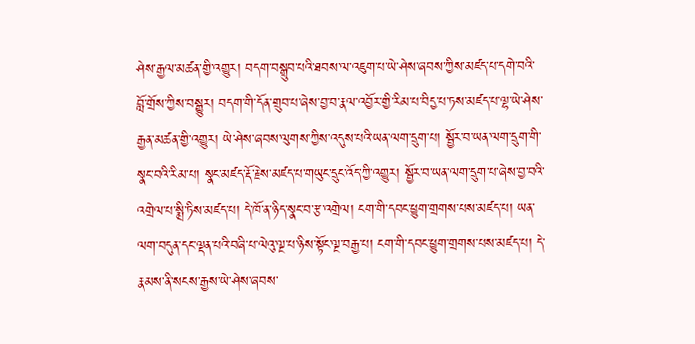ཤེས་རྒྱལ་མཚན་གྱི་འགྱུར། བདག་བསྒྲུབ་པའི་ཐབས་ལ་འཇུག་པ་ཡེ་ཤེས་ཞབས་ཀྱིས་མཛད་པ་དགེ་བའི་བློ་གྲོས་ཀྱིས་བསྒྱུར། བདག་གི་དོན་གྲུབ་པ་ཞེས་བྱ་བ་རྣལ་འབྱོར་གྱི་རིམ་པ་བིདྱ་པ་ཏས་མཛད་པ་ལྷ་ཡེ་ཤེས་རྒྱན་མཚན་གྱི་འགྱུར། ཡེ་ཤེས་ཞབས་ལུགས་ཀྱིས་འདུས་པའི་ཡན་ལག་དྲུག་པ། སྦྱོར་བ་ཡན་ལག་དྲུག་གི་སྣང་བའི་རིམ་པ། སྣང་མཛད་རྡོ་རྗེས་མཛད་པ་གཡུང་དྲུང་འོད་ཀྱི་འགྱུར། སྦྱོར་བ་ཡན་ལག་དྲུག་པ་ཞེས་བྱ་བའི་འགྲེལ་པ་སྨྲི་ཏིས་མཛད་པ། དེ་ཁོ་ན་ཉིད་སྣང་བ་རྩ་འགྲེལ། ངག་གི་དབང་ཕྱུག་གྲགས་པས་མཛད་པ། ཡན་ལག་བདུན་དང་ལྡན་པའི་བཞི་པ་ལེའུ་ལྔ་པ་ཉིས་སྟོང་ལྔ་བརྒྱ་པ། ངག་གི་དབང་ཕྱུག་གྲགས་པས་མཛད་པ། དེ་རྣམས་ནི་སངས་རྒྱས་ཡེ་ཤེས་ཞབས་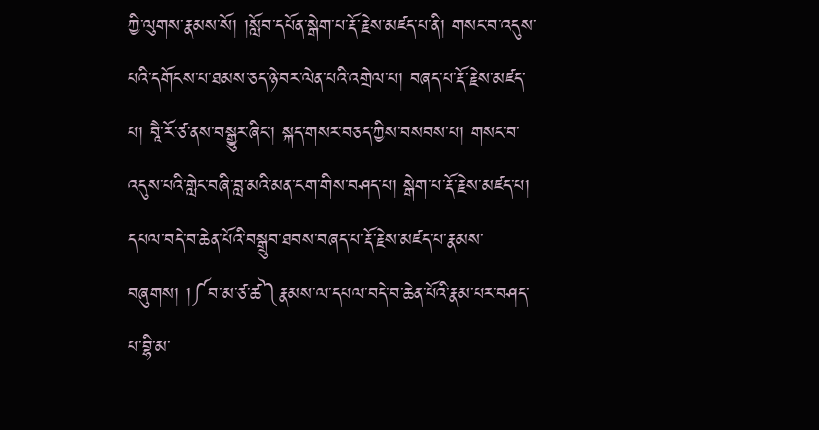ཀྱི་ལུགས་རྣམས་སོ། །སློབ་དཔོན་སྒེག་པ་རྡོ་རྗེས་མཛད་པ་ནི། གསང་བ་འདུས་པའི་དགོངས་པ་ཐམས་ཅད་ཉེ་བར་ལེན་པའི་འགྲེལ་པ། བཞད་པ་རྡོ་རྗེས་མཛད་པ། བཱཻ་རོ་ཙ་ནས་བསྒྱུར་ཞིང་། སྐད་གསར་བཅད་ཀྱིས་བསབས་པ། གསང་བ་འདུས་པའི་གླེང་བཞི་བླ་མའི་མན་ངག་གིས་བཤད་པ། སྒེག་པ་རྡོ་རྗེས་མཛད་པ། དཔལ་བདེ་བ་ཆེན་པོའི་བསྒྲུབ་ཐབས་བཞད་པ་རྡོ་རྗེས་མཛད་པ་རྣམས་བཞུགས། །༼བ་མ་ཙ་ཚ༽རྣམས་ལ་དཔལ་བདེ་བ་ཆེན་པོའི་རྣམ་པར་བཤད་པ་བྷི་མ་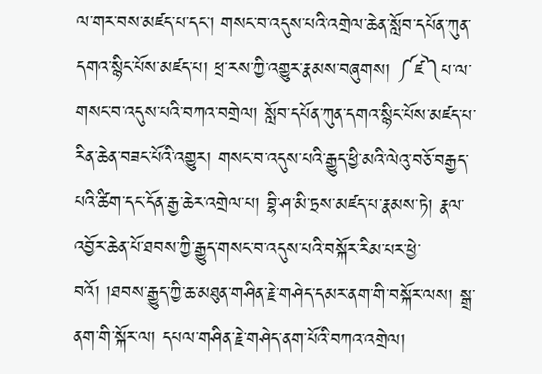ལ་གར་བས་མཛད་པ་དང་། གསང་བ་འདུས་པའི་འགྲེལ་ཆེན་སློབ་དཔོན་ཀུན་དགའ་སྙིང་པོས་མཛད་པ། ཕྲ་རས་ཀྱི་འགྱུར་རྣམས་བཞུགས། ༼ཛ༽པ་ལ་གསང་བ་འདུས་པའི་བཀའ་བགྲེལ། སློབ་དཔོན་ཀུན་དགའ་སྙིང་པོས་མཛད་པ་རིན་ཆེན་བཟང་པོའི་འགྱུར། གསང་བ་འདུས་པའི་རྒྱུད་ཕྱི་མའི་ལེའུ་བཅོ་བརྒྱད་པའི་ཚིག་དང་དོན་རྒྱ་ཆེར་འགྲེལ་པ། བྷི་ཤ་མི་ཏྲས་མཛད་པ་རྣམས་ཏེ། རྣལ་འབྱོར་ཆེན་པོ་ཐབས་ཀྱི་རྒྱུད་གསང་བ་འདུས་པའི་བསྐོར་རིམ་པར་ཕྱེ་བའོ། །ཐབས་རྒྱུད་ཀྱི་ཆ་མཐུན་གཤིན་རྗེ་གཤེད་དམར་ནག་གི་བསྐོར་ལས། སྒྲ་ནག་གི་སྐོར་ལ། དཔལ་གཤིན་རྗེ་གཤེད་ནག་པོའི་བཀའ་འགྲེལ།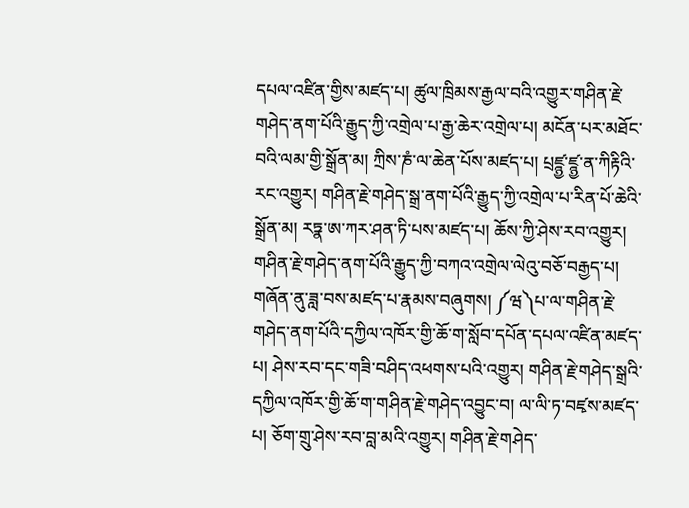དཔལ་འཛིན་གྱིས་མཛད་པ། ཚུལ་ཁྲིམས་རྒྱལ་བའི་འགྱུར་གཤིན་རྗེ་གཤེད་ནག་པོའི་རྒྱུད་ཀྱི་འགྲེལ་པ་རྒྱ་ཆེར་འགྲེལ་པ། མངོན་པར་མཐོང་བའི་ལམ་གྱི་སྒྲོན་མ། ཀྲིས་ཎཾ་ལ་ཆེན་པོས་མཛད་པ། པྲཛྙྱ་ཛྙྱ་ན་ཀིརྟིའི་རང་འགྱུར། གཤིན་རྗེ་གཤེད་སྒྲ་ནག་པོའི་རྒྱུད་ཀྱི་འགྲེལ་པ་རིན་པོ་ཆེའི་སྒྲོན་མ། རཏྣ་ཨ་ཀར་ཤན་ཏི་པས་མཛད་པ། ཆོས་ཀྱི་ཤེས་རབ་འགྱུར། གཤིན་རྗེ་གཤེད་ནག་པོའི་རྒྱུད་ཀྱི་བཀའ་འགྲེལ་ལེའུ་བཅོ་བརྒྱད་པ། གཞོན་ནུ་ཟླ་བས་མཛད་པ་རྣམས་བཞུགས། ༼ཝ༽པ་ལ་གཤིན་རྗེ་གཤེད་ནག་པོའི་དཀྱིལ་འཁོར་གྱི་ཆོ་ག་སློབ་དཔོན་དཔལ་འཛིན་མཛད་པ། ཤེས་རབ་དང་གཟི་བཤིད་འཕགས་པའི་འགྱུར། གཤིན་རྗེ་གཤེད་སྒྲའི་དཀྱིལ་འཁོར་གྱི་ཆོ་ག་གཤིན་རྗེ་གཤེད་འབྱུང་བ། ལ་ལི་ཏ་བཛྭས་མཛད་པ། ཅོག་གྲུ་ཤེས་རབ་བླ་མའི་འགྱུར། གཤིན་རྗེ་གཤེད་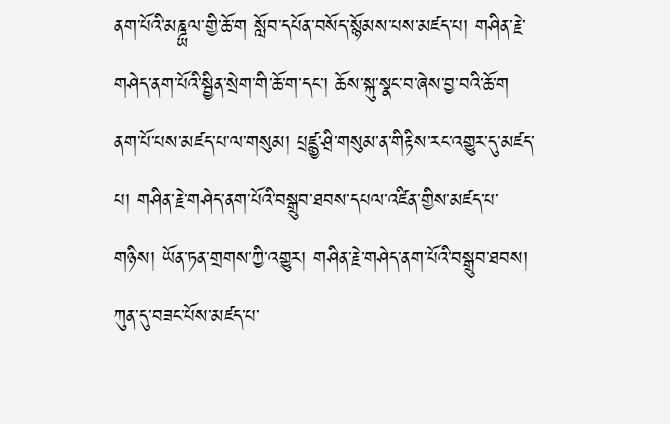ནག་པོའི་མཎྜྻལ་གྱི་ཆོ་ག སློབ་དཔོན་བསོད་སྙོམས་པས་མཛད་པ། གཤིན་རྗེ་གཤེད་ནག་པོའི་སྦྱིན་སྲེག་གི་ཆོ་ག་དང་། ཆོས་སྐུ་སྣང་བ་ཞེས་བྱ་བའི་ཆོ་ག ནག་པོ་པས་མཛད་པ་ལ་གསུམ། པྲཛྙྱ་ཤྲི་གསུམ་ན་གིརྟིས་རང་འགྱུར་དུ་མཛད་པ། གཤིན་རྗེ་གཤེད་ནག་པོའི་བསྒྲུབ་ཐབས་དཔལ་འཛིན་གྱིས་མཛད་པ་གཉིས། ཡོན་ཏན་གྲགས་ཀྱི་འགྱུར། གཤིན་རྗེ་གཤེད་ནག་པོའི་བསྒྲུབ་ཐབས། ཀུན་དུ་བཟང་པོས་མཛད་པ་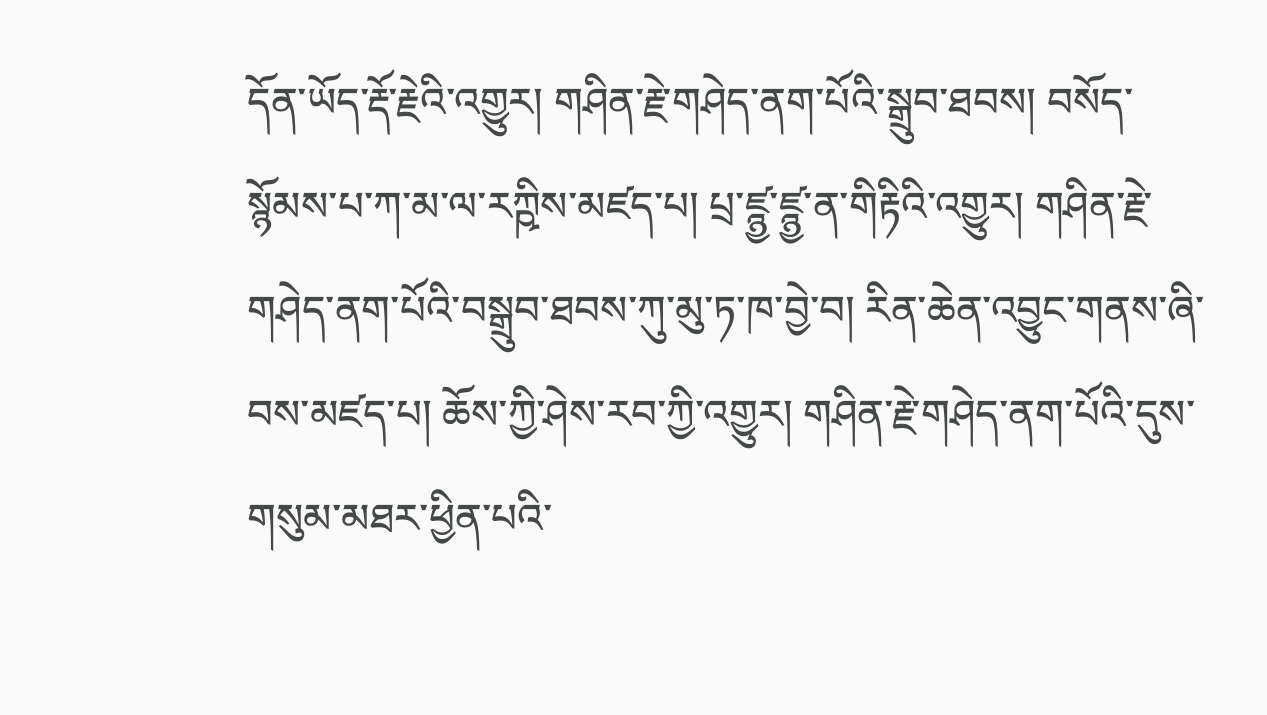དོན་ཡོད་རྡོ་རྗེའི་འགྱུར། གཤིན་རྗེ་གཤེད་ནག་པོའི་སྒྲུབ་ཐབས། བསོད་སྙོམས་པ་ཀ་མ་ལ་རཀྵིས་མཛད་པ། པྲ་ཛྙྱ་ཛྙྱ་ན་གིརྟིའི་འགྱུར། གཤིན་རྗེ་གཤེད་ནག་པོའི་བསྒྲུབ་ཐབས་ཀུ་མུ་ཏ་ཁ་བྱེ་བ། རིན་ཆེན་འབྱུང་གནས་ཞི་བས་མཛད་པ། ཆོས་ཀྱི་ཤེས་རབ་ཀྱི་འགྱུར། གཤིན་རྗེ་གཤེད་ནག་པོའི་དུས་གསུམ་མཐར་ཕྱིན་པའི་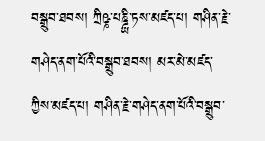བསྒྲུབ་ཐབས། ཀྲིཥྞ་པཎྜྻི་ཏས་མཛད་པ། གཤིན་རྗེ་གཤེད་ནག་པོའི་བསྒྲུབ་ཐབས། མར་མེ་མཛད་ཀྱིས་མཛད་པ། གཤིན་རྗེ་གཤེད་ནག་པོའི་བསྒྲུབ་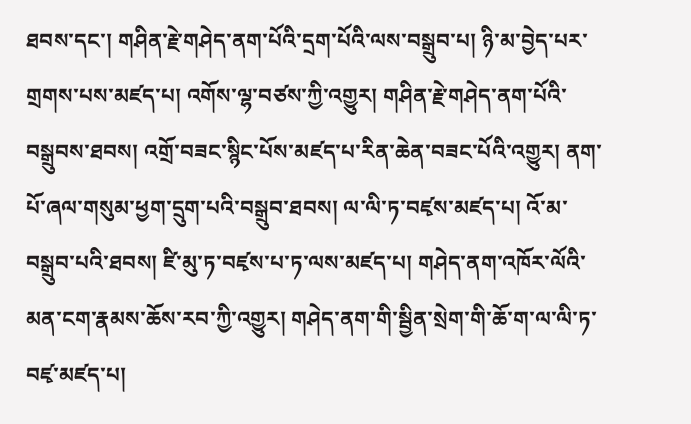ཐབས་དང་། གཤིན་རྗེ་གཤེད་ནག་པོའི་དྲག་པོའི་ལས་བསྒྲུབ་པ། ཉི་མ་བྱེད་པར་གྲགས་པས་མཛད་པ། འགོས་ལྷ་བཙས་ཀྱི་འགྱུར། གཤིན་རྗེ་གཤེད་ནག་པོའི་བསྒྲུབས་ཐབས། འགྲོ་བཟང་སྙིང་པོས་མཛད་པ་རིན་ཆེན་བཟང་པོའི་འགྱུར། ནག་པོ་ཞལ་གསུམ་ཕྱག་དྲུག་པའི་བསྒྲུབ་ཐབས། ལ་ལི་ཏ་བཛྭས་མཛད་པ། འོ་མ་བསྒྲུབ་པའི་ཐབས། ཛི་མུ་ཏ་བཛྭས་པ་ཏ་ལས་མཛད་པ། གཤེད་ནག་འཁོར་ལོའི་མན་ངག་རྣམས་ཆོས་རབ་ཀྱི་འགྱུར། གཤེད་ནག་གི་སྦྱིན་སྲེག་གི་ཆོ་ག་ལ་ལི་ཏ་བཛྭ་མཛད་པ།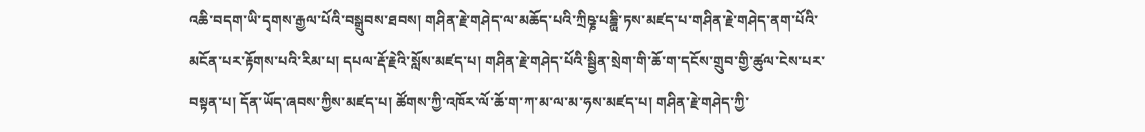འཆི་བདག་ཡི་དྭགས་རྒྱལ་པོའི་བསྒྲུབས་ཐབས། གཤིན་རྗེ་གཤེད་ལ་མཆོད་པའི་ཀྲིཥྞ་པཎྜྻི་ཏས་མཛད་པ་གཤིན་རྗེ་གཤེད་ནག་པོའི་མངོན་པར་རྟོགས་པའི་རིམ་པ། དཔལ་རྡོ་རྗེའི་སློས་མཛད་པ། གཤིན་རྗེ་གཤེད་པོའི་སྦྱིན་སྲེག་གི་ཆོ་ག་དངོས་གྲུབ་གྱི་ཚུལ་ངེས་པར་བསྟན་པ། དོན་ཡོད་ཞབས་ཀྱིས་མཛད་པ། ཚོགས་ཀྱི་འཁོར་ལོ་ཆོ་ག་ཀ་མ་ལ་མ་ཧས་མཛད་པ། གཤིན་རྗེ་གཤེད་ཀྱི་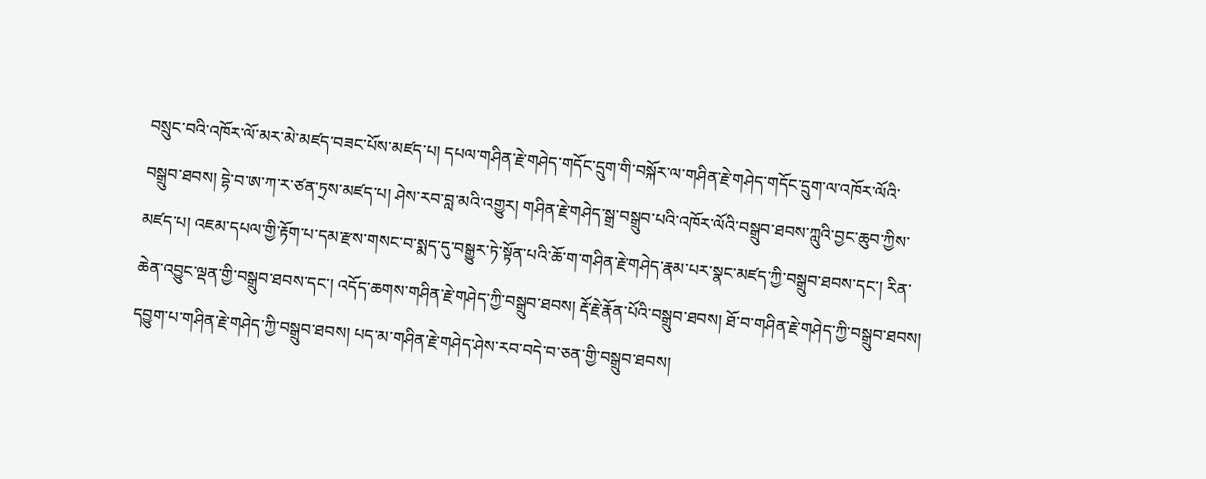བསྲུང་བའི་འཁོར་ལོ་མར་མེ་མཛད་བཟང་པོས་མཛད་པ། དཔལ་གཤིན་རྗེ་གཤེད་གདོང་དྲུག་གི་བསྐོར་ལ་གཤིན་རྗེ་གཤེད་གདོང་དྲུག་ལ་འཁོར་ལོའི་བསྒྲུབ་ཐབས། དྷེ་བ་ཨ་ཀ་ར་ཙན་ཏྲས་མཛད་པ། ཤེས་རབ་བླ་མའི་འགྱུར། གཤིན་རྗེ་གཤེད་སྒྲ་བསྒྲུབ་པའི་འཁོར་ལོའི་བསྒྲུབ་ཐབས་ཀླུའི་བྱང་ཆུབ་ཀྱིས་མཛད་པ། འཇམ་དཔལ་གྱི་རྟོག་པ་དམ་རྫས་གསང་བ་སྨད་དུ་བསྒྱུར་ཏེ་སྟོན་པའི་ཆོ་ག་གཤིན་རྗེ་གཤེད་རྣམ་པར་སྣང་མཛད་ཀྱི་བསྒྲུབ་ཐབས་དང་། རིན་ཆེན་འབྱུང་ལྡན་གྱི་བསྒྲུབ་ཐབས་དང་། འདོད་ཆགས་གཤིན་རྗེ་གཤེད་ཀྱི་བསྒྲུབ་ཐབས། རྡོ་རྗེ་རྣོན་པོའི་བསྒྲུབ་ཐབས། ཐོ་བ་གཤིན་རྗེ་གཤེད་ཀྱི་བསྒྲུབ་ཐབས། དབྱུག་པ་གཤིན་རྗེ་གཤེད་ཀྱི་བསྒྲུབ་ཐབས། པད་མ་གཤིན་རྗེ་གཤེད་ཤེས་རབ་བདེ་བ་ཅན་གྱི་བསྒྲུབ་ཐབས།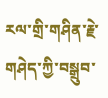རལ་གྲི་གཤིན་རྗེ་གཤེད་ཀྱི་བསྒྲུབ་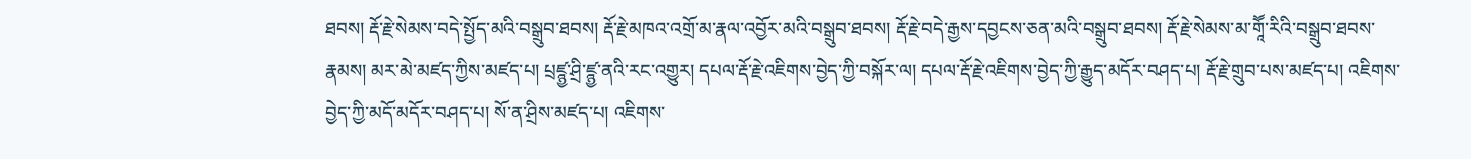ཐབས། རྡོ་རྗེ་སེམས་བདེ་སྤྱོད་མའི་བསྒྲུབ་ཐབས། རྡོ་རྗེ་མཁའ་འགྲོ་མ་རྣལ་འབྱོར་མའི་བསྒྲུབ་ཐབས། རྡོ་རྗེ་བདེ་རྒྱས་དབྱངས་ཅན་མའི་བསྒྲུབ་ཐབས། རྡོ་རྗེ་སེམས་མ་གཱཽ་རིའི་བསྒྲུབ་ཐབས་རྣམས། མར་མེ་མཛད་ཀྱིས་མཛད་པ། པྲཛྙྱ་ཤྲི་ཛྙྱ་ནའི་རང་འགྱུར། དཔལ་རྡོ་རྗེ་འཇིགས་བྱེད་ཀྱི་བསྐོར་ལ། དཔལ་རྡོ་རྗེ་འཇིགས་བྱེད་ཀྱི་རྒྱུད་མདོར་བཤད་པ། རྡོ་རྗེ་གྲུབ་པས་མཛད་པ། འཇིགས་བྱེད་ཀྱི་མདོ་མདོར་བཤད་པ། སོ་ན་ཤྲིས་མཛད་པ། འཇིགས་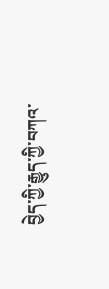བྱེད་ཀྱི་རྒྱུད་ཀྱི་བཀའ་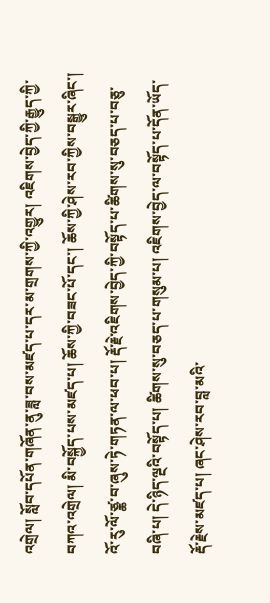འགྲེལ། སློབ་དཔོན་གཞོན་ནུ་ཟླ་བས་མཛད་པ་དར་མ་གྲགས་ཀྱི་འགྱུར། འཇིགས་བྱེད་ཀྱི་རྒྱུད་ཀྱི་བཀའ་འགྲེལ། མི་བསྐྱོད་པས་མཛད་པ། ཆོས་ཀྱི་བཟང་པོ་དང་། ཆོས་ཀྱི་ཤེས་རབ་ཀྱིས་བསྒྱུར་ཞིང་། འོ་རུ་ལོ་ཙྪ་བ་ཞུས་ཏེ་གཏན་ལ་ཕབ་པ། རྡོ་རྗེ་འཇིགས་བྱེད་ཀྱི་བསྟོད་པ་ཚིགས་སུ་བཅད་པ་བཅུ་བཞི་པ། དེ་ཉིད་ལྔའི་བསྟོད་པ། ཚིགས་སུ་བཅད་པ་གསུམ་པ། འཇིགས་བྱེད་ལ་བསྟོད་པ་དོན་ཡོད་རྡོ་རྗེས་མཛད་པ། ཞང་ཤེས་རབ་བླ་མའི་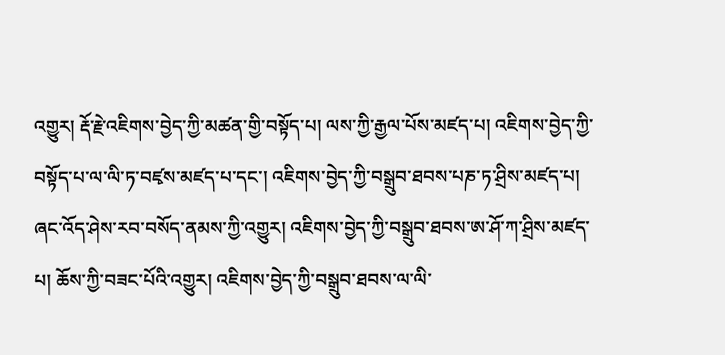འགྱུར། རྡོ་རྗེ་འཇིགས་བྱེད་ཀྱི་མཚན་གྱི་བསྟོད་པ། ལས་ཀྱི་རྒྱལ་པོས་མཛད་པ། འཇིགས་བྱེད་ཀྱི་བསྟོད་པ་ལ་ལི་ཏ་བཛྭས་མཛད་པ་དང་། འཇིགས་བྱེད་ཀྱི་བསྒྲུབ་ཐབས་པཎ་ཏ་ཤྲིས་མཛད་པ། ཞང་འོད་ཤེས་རབ་བསོད་ནམས་ཀྱི་འགྱུར། འཇིགས་བྱེད་ཀྱི་བསྒྲུབ་ཐབས་ཨ་ཤོ་ཀ་ཤྲིས་མཛད་པ། ཆོས་ཀྱི་བཟང་པོའི་འགྱུར། འཇིགས་བྱེད་ཀྱི་བསྒྲུབ་ཐབས་ལ་ལི་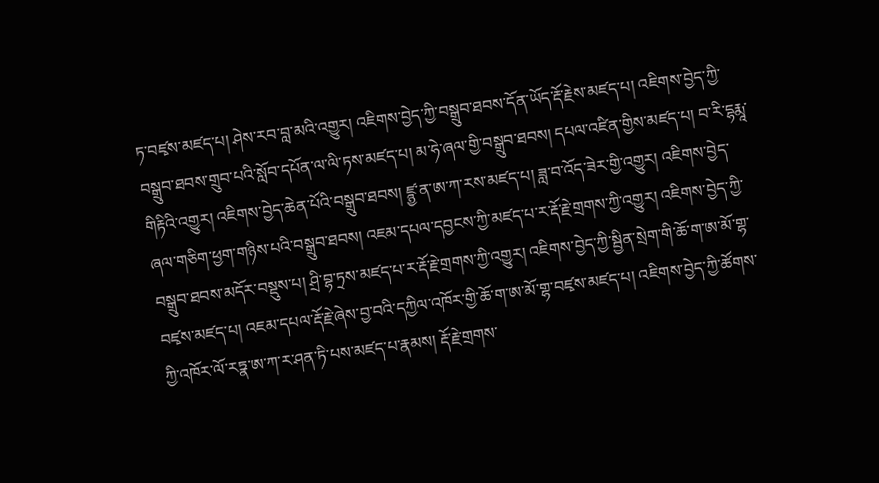ཏ་བཛྭས་མཛད་པ། ཤེས་རབ་བླ་མའི་འགྱུར། འཇིགས་བྱེད་ཀྱི་བསྒྲུབ་ཐབས་དོན་ཡོད་རྡོ་རྗེས་མཛད་པ། འཇིགས་བྱེད་ཀྱི་བསྒྲུབ་ཐབས་གྲུབ་པའི་སློབ་དཔོན་ལ་ལི་ཏས་མཛད་པ། མ་ཧེ་ཞལ་གྱི་བསྒྲུབ་ཐབས། དཔལ་འཛིན་གྱིས་མཛད་པ། བ་རི་དྷརྨཱ་གིརྟིའི་འགྱུར། འཇིགས་བྱེད་ཆེན་པོའི་བསྒྲུབ་ཐབས། ཛྙྱ་ན་ཨ་ཀ་རས་མཛད་པ། ཟླ་བ་འོད་ཟེར་གྱི་འགྱུར། འཇིགས་བྱེད་ཞལ་གཅིག་ཕྱག་གཉིས་པའི་བསྒྲུབ་ཐབས། འཇམ་དཔལ་དབྱངས་ཀྱི་མཛད་པ་ར་རྡོ་རྗེ་གྲགས་ཀྱི་འགྱུར། འཇིགས་བྱེད་ཀྱི་བསྒྲུབ་ཐབས་མདོར་བསྡུས་པ། ཤྲི་བྷ་ཏྲས་མཛད་པ་ར་རྡོ་རྗེ་གྲགས་ཀྱི་འགྱུར། འཇིགས་བྱེད་ཀྱི་སྦྱིན་སྲེག་གི་ཆོ་ག་ཨ་མོ་གྷ་བཛྭས་མཛད་པ། འཇམ་དཔལ་རྡོ་རྗེ་ཞེས་བྱ་བའི་དཀྱིལ་འཁོར་གྱི་ཆོ་ག་ཨ་མོ་གྷ་བཛྭས་མཛད་པ། འཇིགས་བྱེད་ཀྱི་ཚོགས་ཀྱི་འཁོར་ལོ་རཏྣ་ཨ་ཀ་ར་ཤན་ཏི་པས་མཛད་པ་རྣམས། རྡོ་རྗེ་གྲགས་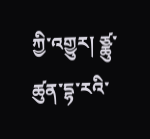ཀྱི་འགྱུར། ཙྪུ་ཚུན་དྷ་རའི་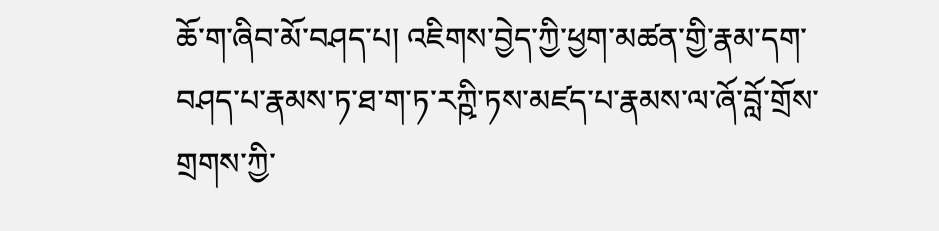ཆོ་ག་ཞིབ་མོ་བཤད་པ། འཇིགས་བྱེད་ཀྱི་ཕྱག་མཚན་གྱི་རྣམ་དག་བཤད་པ་རྣམས་ཏ་ཐ་ག་ཏ་རཀྵི་ཏས་མཛད་པ་རྣམས་ལ་ཞོ་བློ་གྲོས་གྲགས་ཀྱི་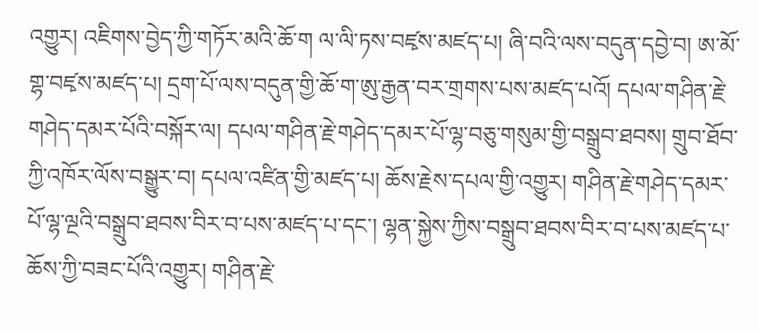འགྱུར། འཇིགས་བྱེད་ཀྱི་གཏོར་མའི་ཆོ་ག ལ་ལི་ཏས་བཛྭས་མཛད་པ། ཞི་བའི་ལས་བདུན་དབྱེ་བ། ཨ་མོ་གྷ་བཛྭས་མཛད་པ། དྲག་པོ་ལས་བདུན་གྱི་ཆོ་ག་ཨུ་རྒྱན་བར་གྲགས་པས་མཛད་པའོ། དཔལ་གཤིན་རྗེ་གཤེད་དམར་པོའི་བསྐོར་ལ། དཔལ་གཤིན་རྗེ་གཤེད་དམར་པོ་ལྷ་བཅུ་གསུམ་གྱི་བསྒྲུབ་ཐབས། གྲུབ་ཐོབ་ཀྱི་འཁོར་ལོས་བསྒྱུར་བ། དཔལ་འཛིན་གྱི་མཛད་པ། ཆོས་རྗེས་དཔལ་གྱི་འགྱུར། གཤིན་རྗེ་གཤེད་དམར་པོ་ལྷ་ལྔའི་བསྒྲུབ་ཐབས་བིར་བ་པས་མཛད་པ་དང་། ལྷན་སྐྱེས་ཀྱིས་བསྒྲུབ་ཐབས་བིར་བ་པས་མཛད་པ་ཆོས་ཀྱི་བཟང་པོའི་འགྱུར། གཤིན་རྗེ་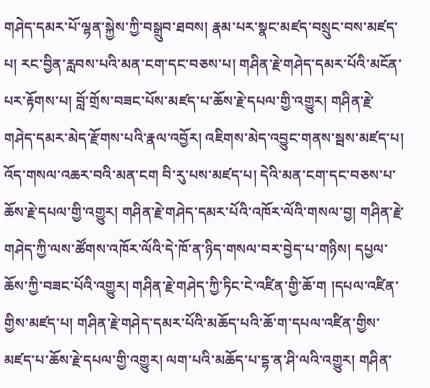གཤེད་དམར་པོ་ལྷན་སྐྱེས་ཀྱི་བསྒྲུབ་ཐབས། རྣམ་པར་སྣང་མཛད་བསྲུང་བས་མཛད་པ། རང་བྱིན་རླབས་པའི་མན་ངག་དང་བཅས་པ། གཤིན་རྗེ་གཤེད་དམར་པོའི་མངོན་པར་རྟོགས་པ། བློ་གྲོས་བཟང་པོས་མཛད་པ་ཆོས་རྗེ་དཔལ་གྱི་འགྱུར། གཤིན་རྗེ་གཤེད་དམར་མེད་རྫོགས་པའི་རྣལ་འབྱོར། འཇིགས་མེད་འབྱུང་གནས་སྦས་མཛད་པ། འོད་གསལ་འཆར་བའི་མན་ངག བི་རུ་པས་མཛད་པ། དེའི་མན་ངག་དང་བཅས་པ་ཆོས་རྗེ་དཔལ་གྱི་འགྱུར། གཤིན་རྗེ་གཤེད་དམར་པོའི་འཁོར་ལོའི་གསལ་བྱ། གཤིན་རྗེ་གཤེད་ཀྱི་ལས་ཚོགས་འཁོར་ལོའི་དེ་ཁོ་ན་ཉིད་གསལ་བར་བྱེད་པ་གཉིས། དཔྱལ་ཆོས་ཀྱི་བཟང་པོའི་འགྱུར། གཤིན་རྗེ་གཤེད་ཀྱི་ཏིང་ངེ་འཛིན་གྱི་ཆོ་ག །དཔལ་འཛིན་གྱིས་མཛད་པ། གཤིན་རྗེ་གཤེད་དམར་པོའི་མཆོད་པའི་ཆོ་ག་དཔལ་འཛིན་གྱིས་མཛད་པ་ཆོས་རྗེ་དཔལ་གྱི་འགྱུར། ལག་པའི་མཆོད་པ་དྷ་ན་ཤི་ལའི་འགྱུར། གཤིན་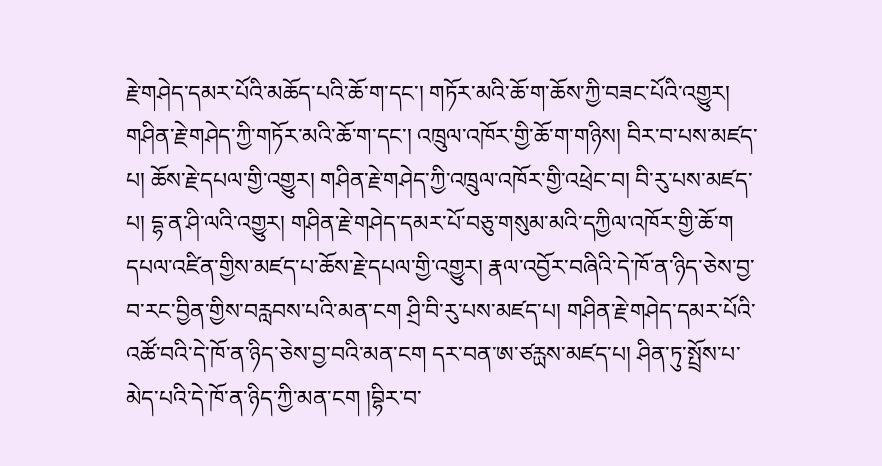རྗེ་གཤེད་དམར་པོའི་མཆོད་པའི་ཆོ་ག་དང་། གཏོར་མའི་ཆོ་ག་ཆོས་ཀྱི་བཟང་པོའི་འགྱུར། གཤིན་རྗེ་གཤེད་ཀྱི་གཏོར་མའི་ཆོ་ག་དང་། འཁྲུལ་འཁོར་གྱི་ཆོ་ག་གཉིས། བིར་བ་པས་མཛད་པ། ཆོས་རྗེ་དཔལ་གྱི་འགྱུར། གཤིན་རྗེ་གཤེད་ཀྱི་འཁྲུལ་འཁོར་གྱི་འཕྲེང་བ། བི་རུ་པས་མཛད་པ། དྷ་ན་ཤི་ལའི་འགྱུར། གཤིན་རྗེ་གཤེད་དམར་པོ་བཅུ་གསུམ་མའི་དཀྱིལ་འཁོར་གྱི་ཆོ་ག དཔལ་འཛིན་གྱིས་མཛད་པ་ཆོས་རྗེ་དཔལ་གྱི་འགྱུར། རྣལ་འབྱོར་བཞིའི་དེ་ཁོ་ན་ཉིད་ཅེས་བྱ་བ་རང་བྱིན་གྱིས་བརླབས་པའི་མན་ངག ཤྲི་བི་རུ་པས་མཛད་པ། གཤིན་རྗེ་གཤེད་དམར་པོའི་འཚོ་བའི་དེ་ཁོ་ན་ཉིད་ཅེས་བྱ་བའི་མན་ངག དར་བན་ཨ་ཙརྻས་མཛད་པ། ཤིན་ཏུ་སྤྲོས་པ་མེད་པའི་དེ་ཁོ་ན་ཉིད་ཀྱི་མན་ངག །བྷིར་བ་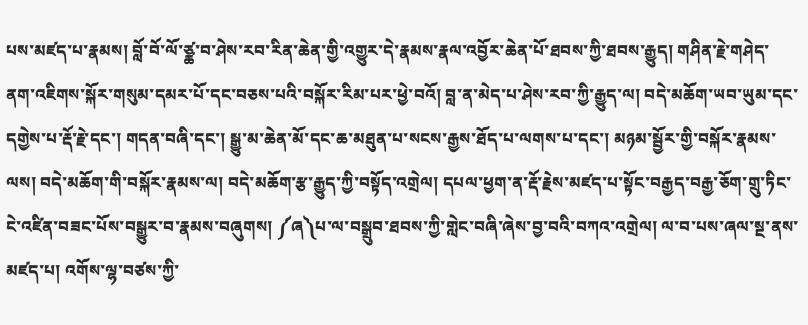པས་མཛད་པ་རྣམས། བློ་བོ་ལོ་ཙྪ་བ་ཤེས་རབ་རིན་ཆེན་གྱི་འགྱུར་དེ་རྣམས་རྣལ་འབྱོར་ཆེན་པོ་ཐབས་ཀྱི་ཐབས་རྒྱུད། གཤིན་རྗེ་གཤེད་ནག་འཇིགས་སྐོར་གསུམ་དམར་པོ་དང་བཅས་པའི་བསྐོར་རིམ་པར་ཕྱེ་བའོ། བླ་ན་མེད་པ་ཤེས་རབ་ཀྱི་རྒྱུད་ལ། བདེ་མཆོག་ཡབ་ཡུམ་དང་དགྱེས་པ་རྡོ་རྗེ་དང་། གདན་བཞི་དང་། སྒྱུ་མ་ཆེན་མོ་དང་ཆ་མཐུན་པ་སངས་རྒྱས་ཐོད་པ་ལགས་པ་དང་། མཉམ་སྦྱོར་གྱི་བསྐོར་རྣམས་ལས། བདེ་མཆོག་གི་བསྐོར་རྣམས་ལ། བདེ་མཆོག་རྩ་རྒྱུད་ཀྱི་བསྟོད་འགྲེལ། དཔལ་ཕྱག་ན་རྡོ་རྗེས་མཛད་པ་སྟོང་བརྒྱད་བརྒྱ་ཅོག་གྲུ་ཏིང་ངེ་འཛིན་བཟང་པོས་བསྒྱུར་བ་རྣམས་བཞུགས། ༼ཞ༽པ་ལ་བསྒྲུབ་ཐབས་ཀྱི་གླེང་བཞི་ཞེས་བྱ་བའི་བཀའ་འགྲེལ། ལ་བ་པས་ཞལ་སྔ་ནས་མཛད་པ། འགོས་ལྷ་བཙས་ཀྱི་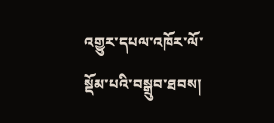འགྱུར་དཔལ་འཁོར་ལོ་སྡོམ་པའི་བསྒྲུབ་ཐབས།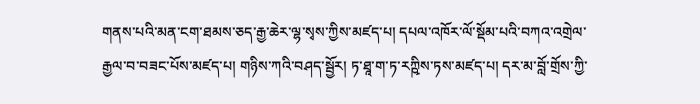གནས་པའི་མན་ངག་ཐམས་ཅད་རྒྱ་ཆེར་ལྷ་སྭས་ཀྱིས་མཛད་པ། དཔལ་འཁོར་ལོ་སྡོམ་པའི་བཀའ་འགྲེལ་རྒྱལ་བ་བཟང་པོས་མཛད་པ། གཉིས་ཀའི་བཤད་སྦྱོར། ཏ་ཐཱ་ག་ཏ་རཀྵིས་ཏས་མཛད་པ། དར་མ་བློ་གྲོས་ཀྱི་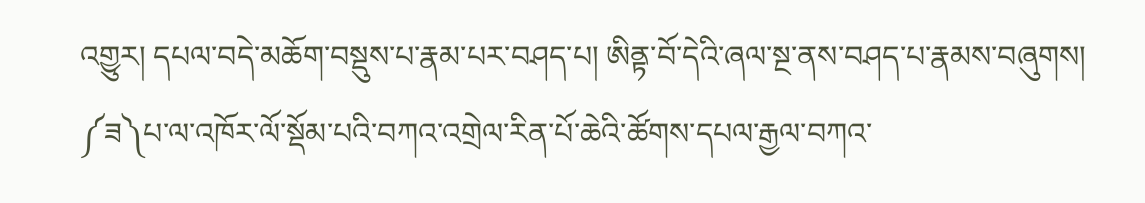འགྱུར། དཔལ་བདེ་མཆོག་བསྡུས་པ་རྣམ་པར་བཤད་པ། ཨིནྟ་བོ་དེའི་ཞལ་སྔ་ནས་བཤད་པ་རྣམས་བཞུགས། ༼ཟ༽པ་ལ་འཁོར་ལོ་སྡོམ་པའི་བཀའ་འགྲེལ་རིན་པོ་ཆེའི་ཚོགས་དཔལ་རྒྱལ་བཀའ་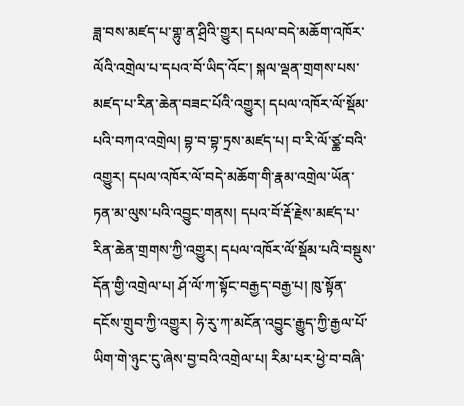ཟླ་བས་མཛད་པ་གྷུ་ན་ཤྲིའི་གྱུར། དཔལ་བདེ་མཆོག་འཁོར་ལོའི་འགྲེལ་པ་དཔའ་བོ་ཡིད་འོང་། སྐལ་ལྡན་གྲགས་པས་མཛད་པ་རིན་ཆེན་བཟང་པོའི་འགྱུར། དཔལ་འཁོར་ལོ་སྡོམ་པའི་བཀའ་འགྲེལ། བྷ་བ་བྷ་ཏྲས་མཛད་པ། བ་རི་ལོ་ཙྪ་བའི་འགྱུར། དཔལ་འཁོར་ལོ་བདེ་མཆོག་གི་རྣམ་འགྲེལ་ཡོན་ཏན་མ་ལུས་པའི་འབྱུང་གནས། དཔའ་བོ་རྡོ་རྗེས་མཛད་པ་རིན་ཆེན་གྲགས་ཀྱི་འགྱུར། དཔལ་འཁོར་ལོ་སྡོམ་པའི་བསྡུས་དོན་གྱི་འགྲེལ་པ། ཤོ་ལོ་ཀ་སྟོང་བརྒྱད་བརྒྱ་པ། ཁུ་སྟོན་དངོས་གྲུབ་ཀྱི་འགྱུར། ཧེ་རུ་ཀ་མངོན་འབྱུང་རྒྱུད་ཀྱི་རྒྱལ་པོ་ཡིག་གེ་ཉུང་ངུ་ཞེས་བྱ་བའི་འགྲེལ་པ། རིམ་པར་ཕྱེ་བ་བཞི་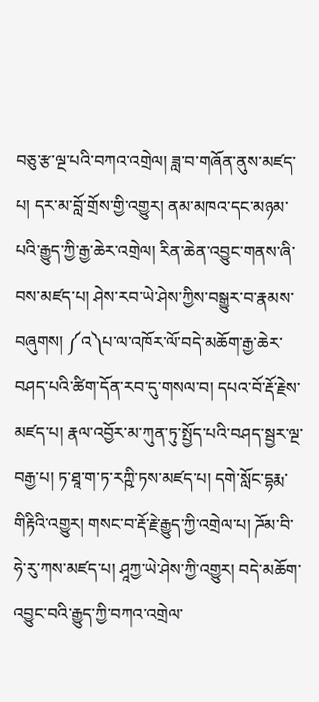བཅུ་རྩ་ལྔ་པའི་བཀའ་འགྲེལ། ཟླ་བ་གཞོན་ནུས་མཛད་པ། དར་མ་བློ་གྲོས་གྱི་འགྱུར། ནམ་མཁའ་དང་མཉམ་པའི་རྒྱུད་ཀྱི་རྒྱ་ཆེར་འགྲེལ། རིན་ཆེན་འབྱུང་གནས་ཞི་བས་མཛད་པ། ཤེས་རབ་ཡེ་ཤེས་ཀྱིས་བསྒྱུར་བ་རྣམས་བཞུགས། ༼འ༽པ་ལ་འཁོར་ལོ་བདེ་མཆོག་རྒྱ་ཆེར་བཤད་པའི་ཚིག་དོན་རབ་དུ་གསལ་བ། དཔའ་བོ་རྡོ་རྗེས་མཛད་པ། རྣལ་འབྱོར་མ་ཀུན་ཏུ་སྤྱོད་པའི་བཤད་སྦྱར་ལྔ་བརྒྱ་པ། ཏ་ཐཱ་ག་ཏ་རཀྵི་ཏས་མཛད་པ། དགེ་སློང་དྷརྨ་གིརྟིའི་འགྱུར། གསང་བ་རྡོ་རྗེ་རྒྱུད་ཀྱི་འགྲེལ་པ། ཌོམ་བི་ཧེ་རུ་ཀས་མཛད་པ། ཤཱཀྱ་ཡེ་ཤེས་ཀྱི་འགྱུར། བདེ་མཆོག་འབྱུང་བའི་རྒྱུད་ཀྱི་བཀའ་འགྲེལ་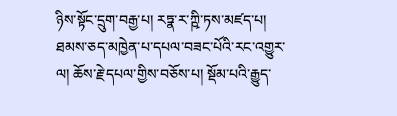ཉིས་སྟོང་དྲུག་བརྒྱ་པ། རཏྣ་ར་ཀྵི་ཏས་མཛད་པ། ཐམས་ཅད་མཁྱེན་པ་དཔལ་བཟང་པོའི་རང་འགྱུར་ལ། ཆོས་རྗེ་དཔལ་གྱིས་བཅོས་པ། སྡོམ་པའི་རྒྱུད་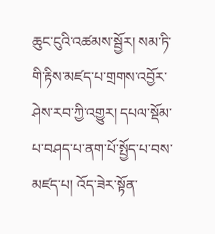ཆུང་ངུའི་འཚམས་སྦྱོར། སམ་ཏི་གི་རྟིས་མཛད་པ་གྲགས་འབྱོར་ཤེས་རབ་ཀྱི་འགྱུར། དཔལ་སྡོམ་པ་བཤད་པ་ནག་པོ་སྤྱོད་པ་བས་མཛད་པ། འོད་ཟེར་སྟོན་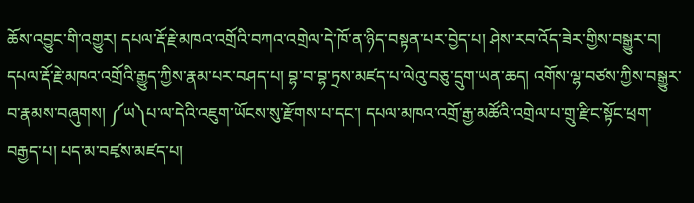ཆོས་འབྱུང་གི་འགྱུར། དཔལ་རྡོ་རྗེ་མཁའ་འགྲོའི་བཀའ་འགྲེལ་དེ་ཁོ་ན་ཉིད་བསྟན་པར་བྱེད་པ། ཤེས་རབ་འོད་ཟེར་གྱིས་བསྒྱུར་བ། དཔལ་རྡོ་རྗེ་མཁའ་འགྲོའི་རྒྱུད་ཀྱིས་རྣམ་པར་བཤད་པ། བྷ་བ་བྷ་ཏྲས་མཛད་པ་ལེའུ་བཅུ་དྲུག་ཡན་ཆད། འགོས་ལྷ་བཙས་ཀྱིས་བསྒྱུར་བ་རྣམས་བཞུགས། ༼ཡ༽པ་ལ་དེའི་འཇུག་ཡོངས་སུ་རྫོགས་པ་དང་། དཔལ་མཁའ་འགྲོ་རྒྱ་མཚོའི་འགྲེལ་པ་གྲུ་རྫིང་སྟོང་ཕྲག་བརྒྱད་པ། པད་མ་བཛྭས་མཛད་པ།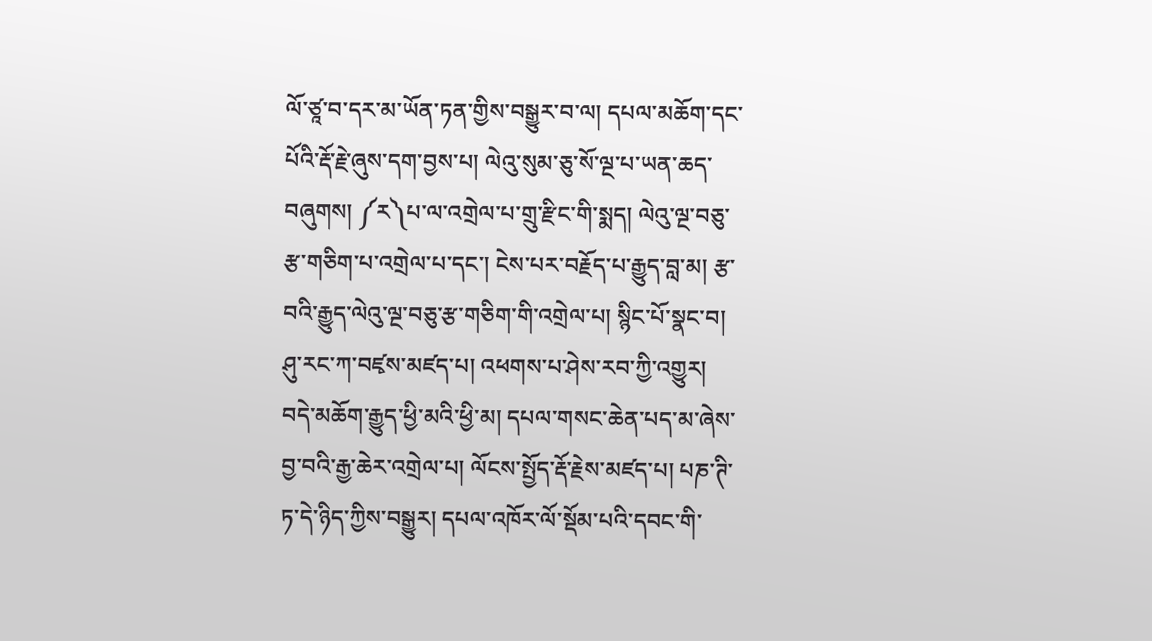ལོ་ཙཱ་བ་དར་མ་ཡོན་ཏན་གྱིས་བསྒྱུར་བ་ལ། དཔལ་མཆོག་དང་པོའི་རྡོ་རྗེ་ཞུས་དག་བྱས་པ། ལེའུ་སུམ་ཅུ་སོ་ལྔ་པ་ཡན་ཆད་བཞུགས། ༼ར༽པ་ལ་འགྲེལ་པ་གྲུ་རྫིང་གི་སྨད། ལེའུ་ལྔ་བཅུ་རྩ་གཅིག་པ་འགྲེལ་པ་དང་། ངེས་པར་བརྗོད་པ་རྒྱུད་བླ་མ། རྩ་བའི་རྒྱུད་ལེའུ་ལྔ་བཅུ་རྩ་གཅིག་གི་འགྲེལ་པ། སྙིང་པོ་སྣང་བ། ཤུ་རང་ཀ་བཛྭས་མཛད་པ། འཕགས་པ་ཤེས་རབ་ཀྱི་འགྱུར། བདེ་མཆོག་རྒྱུད་ཕྱི་མའི་ཕྱི་མ། དཔལ་གསང་ཆེན་པད་མ་ཞེས་བྱ་བའི་རྒྱ་ཆེར་འགྲེལ་པ། ལོངས་སྤྱོད་རྡོ་རྗེས་མཛད་པ། པཎ་ཊི་ཏ་དེ་ཉིད་ཀྱིས་བསྒྱུར། དཔལ་འཁོར་ལོ་སྡོམ་པའི་དབང་གི་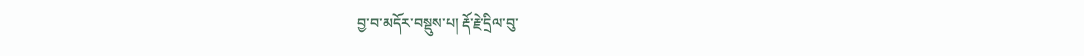བྱ་བ་མདོར་བསྡུས་པ། རྡོ་རྗེ་དྲིལ་བུ་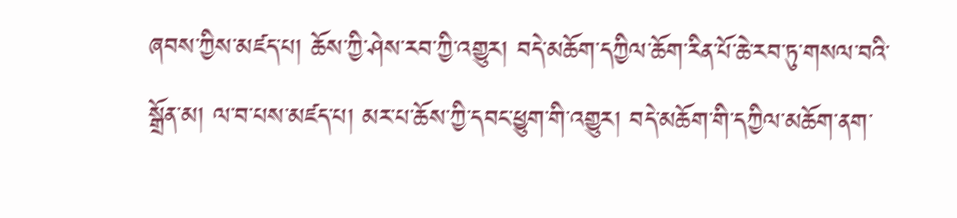ཞབས་ཀྱིས་མཛད་པ། ཆོས་ཀྱི་ཤེས་རབ་ཀྱི་འགྱུར། བདེ་མཆོག་དཀྱིལ་ཆོག་རིན་པོ་ཆེ་རབ་ཏུ་གསལ་བའི་སྒྲོན་མ། ལ་བ་པས་མཛད་པ། མར་པ་ཆོས་ཀྱི་དབང་ཕྱུག་གི་འགྱུར། བདེ་མཆོག་གི་དཀྱིལ་མཆོག་ནག་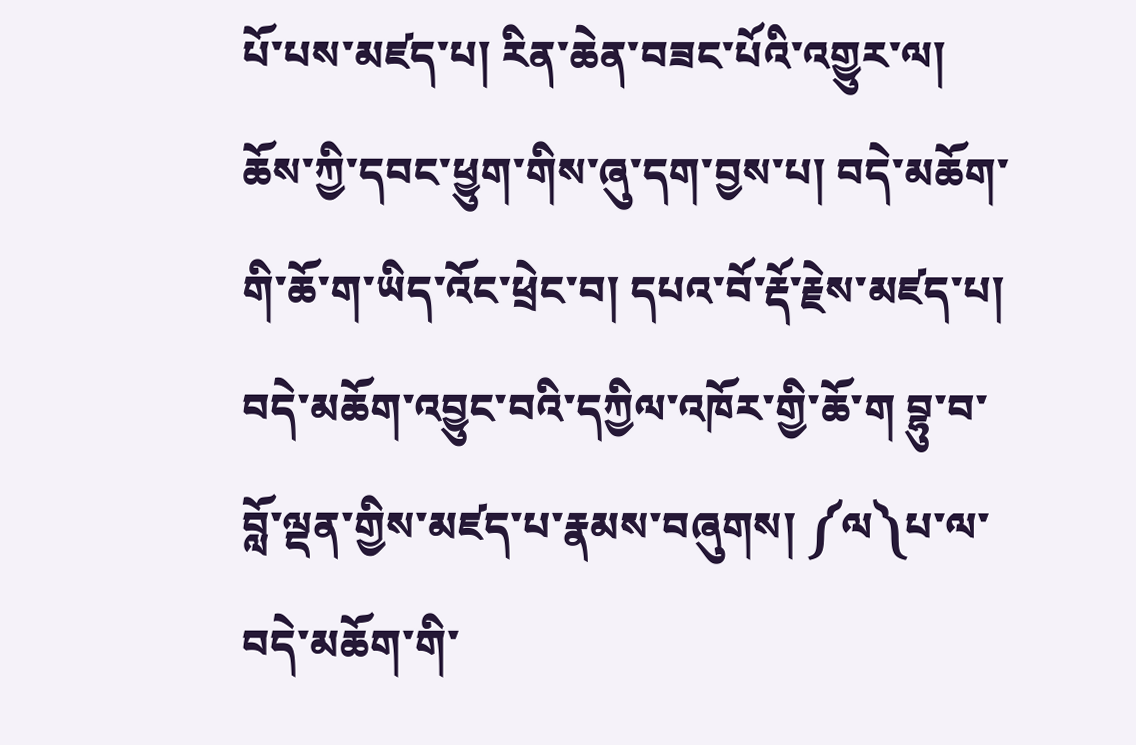པོ་པས་མཛད་པ། རིན་ཆེན་བཟང་པོའི་འགྱུར་ལ། ཆོས་ཀྱི་དབང་ཕྱུག་གིས་ཞུ་དག་བྱས་པ། བདེ་མཆོག་གི་ཆོ་ག་ཡིད་འོང་ཕྲེང་བ། དཔའ་བོ་རྡོ་རྗེས་མཛད་པ། བདེ་མཆོག་འབྱུང་བའི་དཀྱིལ་འཁོར་གྱི་ཆོ་ག བྷུ་བ་བློ་ལྡན་གྱིས་མཛད་པ་རྣམས་བཞུགས། ༼ལ༽པ་ལ་བདེ་མཆོག་གི་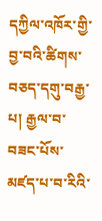དཀྱིལ་འཁོར་གྱི་བྱ་བའི་ཚིགས་བཅད་དགུ་བརྒྱ་པ། རྒྱལ་བ་བཟང་པོས་མཛད་པ་བ་རིའི་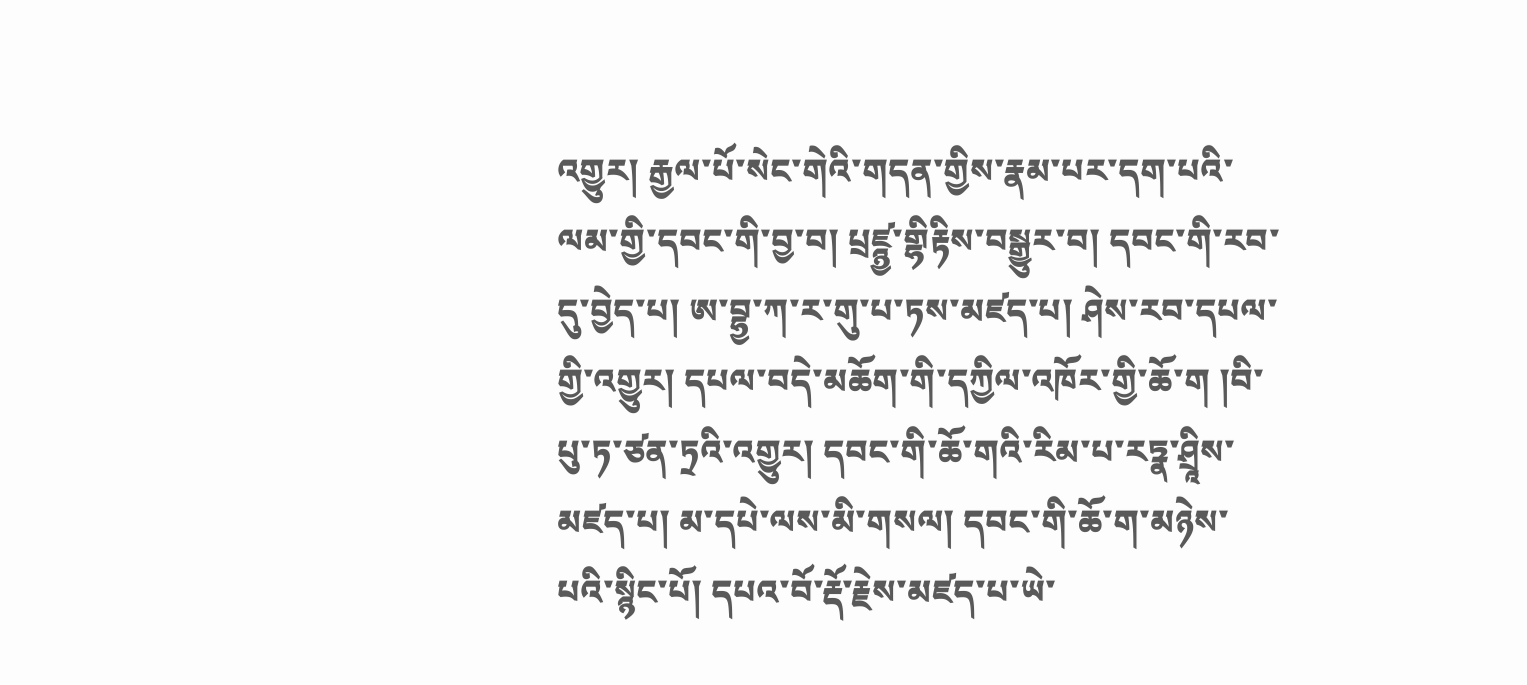འགྱུར། རྒྱལ་པོ་སེང་གེའི་གདན་གྱིས་རྣམ་པར་དག་པའི་ལམ་གྱི་དབང་གི་བྱ་བ། པྲཛྙྱ་གྷིརྟིས་བསྒྱུར་བ། དབང་གི་རབ་དུ་བྱེད་པ། ཨ་བྷྱ་ཀ་ར་གུ་པ་ཏས་མཛད་པ། ཤེས་རབ་དཔལ་གྱི་འགྱུར། དཔལ་བདེ་མཆོག་གི་དཀྱིལ་འཁོར་གྱི་ཆོ་ག །བི་པུ་ཏ་ཙན་ཏྲའི་འགྱུར། དབང་གི་ཆོ་གའི་རིམ་པ་རཏྣ་ཤྲཱིས་མཛད་པ། མ་དཔེ་ལས་མི་གསལ། དབང་གི་ཆོ་ག་མཉེས་པའི་སྙིང་པོ། དཔའ་བོ་རྡོ་རྗེས་མཛད་པ་ཡེ་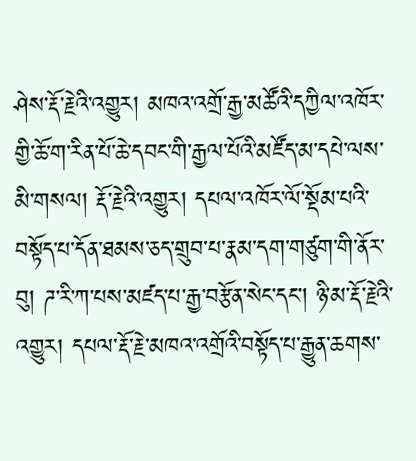ཤེས་རྡོ་རྗེའི་འགྱུར། མཁའ་འགྲོ་རྒྱ་མཚོའི་དཀྱིལ་འཁོར་གྱི་ཆོ་ག་རིན་པོ་ཆེ་དབང་གི་རྒྱལ་པོའི་མཛོད་མ་དཔེ་ལས་མི་གསལ། རྡོ་རྗེའི་འགྱུར། དཔལ་འཁོར་ལོ་སྡོམ་པའི་བསྟོད་པ་དོན་ཐམས་ཅད་གྲུབ་པ་རྣམ་དག་གཙུག་གི་ནོར་བུ། ཌ་རི་ཀ་པས་མཛད་པ་རྒྱ་བརྩོན་སེང་དང་། ཉི་མ་རྡོ་རྗེའི་འགྱུར། དཔལ་རྡོ་རྗེ་མཁའ་འགྲོའི་བསྟོད་པ་རྒྱུན་ཆགས་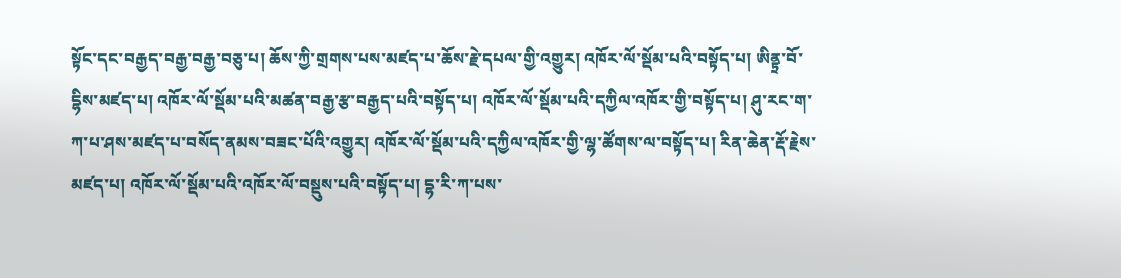སྟོང་དང་བརྒྱད་བརྒྱ་བརྒྱ་བཅུ་པ། ཆོས་ཀྱི་གྲགས་པས་མཛད་པ་ཆོས་རྗེ་དཔལ་གྱི་འགྱུར། འཁོར་ལོ་སྡོམ་པའི་བསྟོད་པ། ཨིནྟྲ་བོ་དྷིས་མཛད་པ། འཁོར་ལོ་སྡོམ་པའི་མཚན་བརྒྱ་རྩ་བརྒྱད་པའི་བསྟོད་པ། འཁོར་ལོ་སྡོམ་པའི་དཀྱིལ་འཁོར་གྱི་བསྟོད་པ། ཤུ་རང་ག་ཀ་པ་ཤས་མཛད་པ་བསོད་ནམས་བཟང་པོའི་འགྱུར། འཁོར་ལོ་སྡོམ་པའི་དཀྱིལ་འཁོར་གྱི་ལྷ་ཚོགས་ལ་བསྟོད་པ། རིན་ཆེན་རྡོ་རྗེས་མཛད་པ། འཁོར་ལོ་སྡོམ་པའི་འཁོར་ལོ་བསྡུས་པའི་བསྟོད་པ། དྷ་རི་ཀ་པས་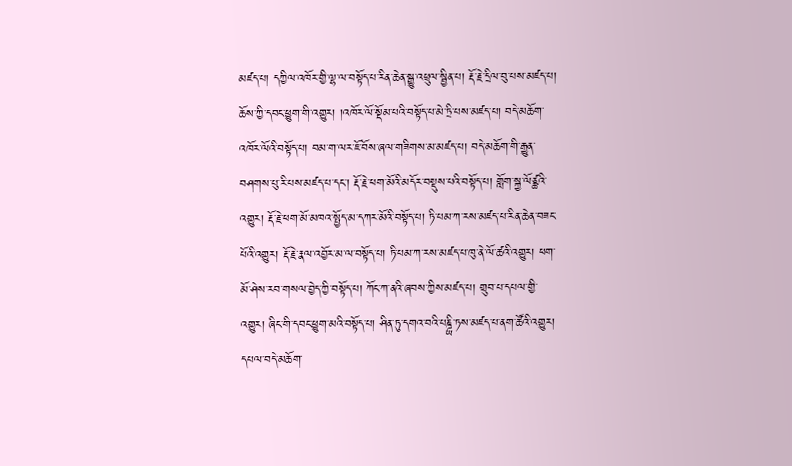མཛད་པ། དཀྱིལ་འཁོར་གྱི་ལྷ་ལ་བསྟོད་པ་རིན་ཆེན་སྒྱུ་འཕྲུལ་སྦྱིན་པ། རྡོ་རྗེ་དྲིལ་བུ་པས་མཛད་པ། ཆོས་ཀྱི་དབང་ཕྱུག་གི་འགྱུར། །འཁོར་ལོ་སྡོམ་པའི་བསྟོད་པ་མེ་ཏྲི་པས་མཛད་པ། བདེ་མཆོག་འཁོར་ལོའི་བསྟོད་པ། བམ་ག་ལར་ཇོ་བོས་ཞལ་གཟིགས་མ་མཛད་པ། བདེ་མཆོག་གི་རྒྱུན་བཤགས་པུ་རི་པས་མཛད་པ་དང་། རྡོ་རྗེ་ཕག་མོའི་མདོར་བསྡུས་པའི་བསྟོད་པ། གློག་སྐྱ་ལོཙྪའི་འགྱུར། རྡོ་རྗེ་ཕག་མོ་མཁའ་སྤྱོད་མ་དཀར་མོའི་བསྟོད་པ། ཏི་པམ་ཀ་རས་མཛད་པ་རིན་ཆེན་བཟང་པོའི་འགྱུར། རྡོ་རྗེ་རྣལ་འབྱོར་མ་ལ་བསྟོད་པ། ཏི་པམ་ཀ་རས་མཛད་པ་ཁུ་ནེ་ལོ་ཚའི་འགྱུར། ཕག་མོ་ཤེས་རབ་གསལ་བྱེད་ཀྱི་བསྟོད་པ། ཀོང་ཀ་ནའི་ཞབས་ཀྱིས་མཛད་པ། གྲུབ་པ་དཔལ་གྱི་འགྱུར། ཞིང་གི་དབང་ཕྱུག་མའི་བསྟོད་པ། ཤིན་ཏུ་དགའ་བའི་པཎྜྻི་ཏས་མཛད་པ་ནག་ཚོའི་འགྱུར། དཔལ་བདེ་མཆོག་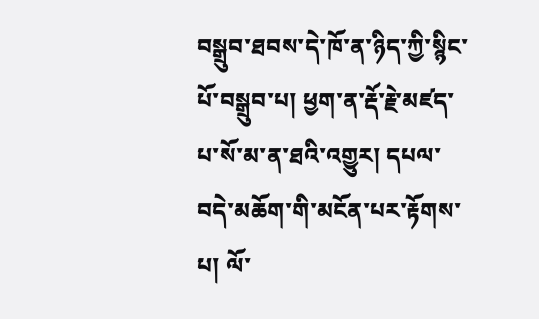བསྒྲུབ་ཐབས་དེ་ཁོ་ན་ཉིད་ཀྱི་སྙིང་པོ་བསྒྲུབ་པ། ཕྱག་ན་རྡོ་རྗེ་མཛད་པ་སོ་མ་ན་ཐའི་འགྱུར། དཔལ་བདེ་མཆོག་གི་མངོན་པར་རྟོགས་པ། ལོ་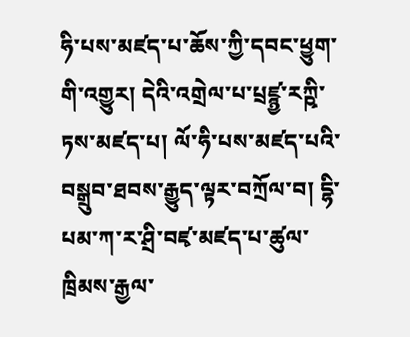ཧི་པས་མཛད་པ་ཆོས་ཀྱི་དབང་ཕྱུག་གི་འགྱུར། དེའི་འགྲེལ་པ་པྲཛྙྱ་རཀྵི་ཏས་མཛད་པ། ལོ་ཧི་པས་མཛད་པའི་བསྒྲུབ་ཐབས་རྒྱུད་ལྟར་བཀྲོལ་བ། དྷི་པམ་ཀ་ར་ཤྲི་བཛྭ་མཛད་པ་ཚུལ་ཁྲིམས་རྒྱལ་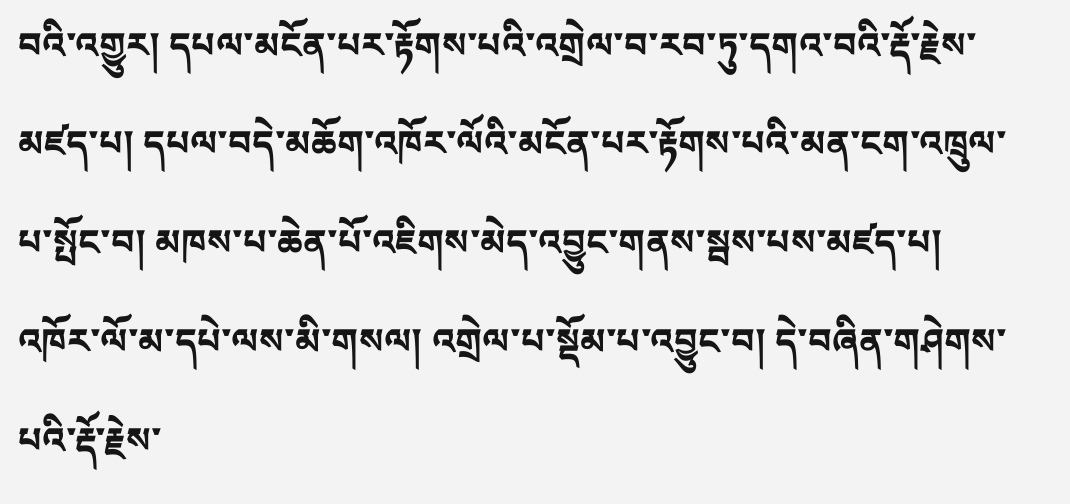བའི་འགྱུར། དཔལ་མངོན་པར་རྟོགས་པའི་འགྲེལ་བ་རབ་ཏུ་དགའ་བའི་རྡོ་རྗེས་མཛད་པ། དཔལ་བདེ་མཆོག་འཁོར་ལོའི་མངོན་པར་རྟོགས་པའི་མན་ངག་འཁྲུལ་པ་སྤོང་བ། མཁས་པ་ཆེན་པོ་འཇིགས་མེད་འབྱུང་གནས་སྦས་པས་མཛད་པ། འཁོར་ལོ་མ་དཔེ་ལས་མི་གསལ། འགྲེལ་པ་སྡོམ་པ་འབྱུང་བ། དེ་བཞིན་གཤེགས་པའི་རྡོ་རྗེས་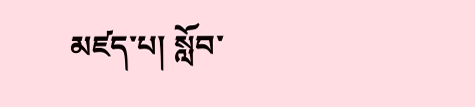མཛད་པ། སློབ་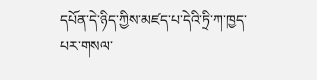དཔོན་དེ་ཉིད་ཀྱིས་མཛད་པ་དེའི་ཏྲི་ཀ་ཁྱད་པར་གསལ་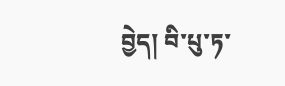བྱེད། བི་པུ་ཏ་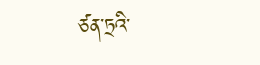ཙན་ཏྲའི་